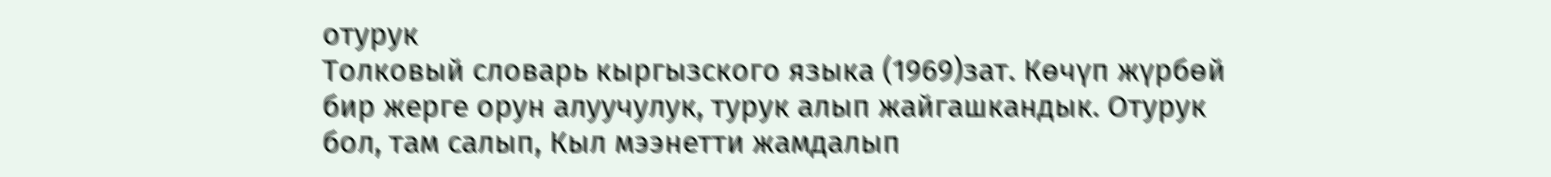отурук
Толковый словарь кыргызского языка (1969)зат. Көчүп жүрбөй бир жерге орун алуучулук, турук алып жайгашкандык. Отурук бол, там салып, Кыл мээнетти жамдалып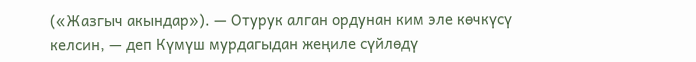(«Жазгыч акындар»). — Отурук алган ордунан ким эле көчкүсү келсин, — деп Күмүш мурдагыдан жеңиле сүйлөдү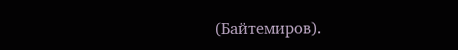(Байтемиров).